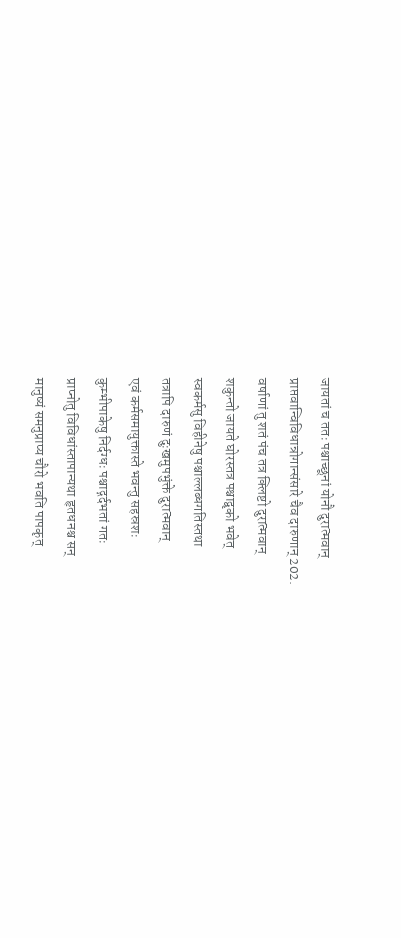जायतां च ततः पश्चाच्छूनां योनौ दुरात्मवान्
प्राप्तवान्विविधान्रोगान्संसारे चैव दारुणान् 202.
वर्षाणां तु शतं पंच तत्र क्लिष्टो दुरात्मवान्
शकुन्तो जायते घोरस्तत्र पश्चाद्वृको भवेत्
स्वकर्मसु विहीनेषु पश्चाल्लब्धगतिस्तथा
तत्रापि दारुणं दुःखमुपभुंक्ते दुरात्मवान्
एवं कर्मसमायुक्तास्ते भवन्तु सहस्रशः
कुम्भीपाकेषु निर्दग्धः पश्चाद्गर्दभतां गतः
प्राप्नोतु विविधांस्तापान्यथा हृतधनश्च सन्
मानुष्यं समनुप्राप्य चौरो भवति पापकृत्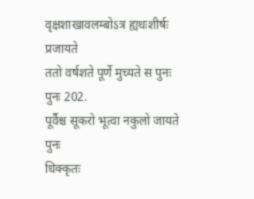वृक्षशाखावलम्बोऽत्र ह्यधःशीर्षः प्रजायते
ततो वर्षशते पूर्णे मुच्यते स पुनः पुनः 202.
पूर्वैश्च सूकरो भूत्वा नकुलो जायते पुनः
धिक्कृतः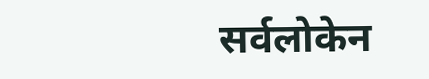सर्वलोकेन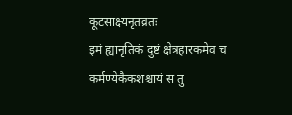कूटसाक्ष्यनृतव्रतः
इमं ह्यानृतिकं दुष्टं क्षेत्रहारकमेव च
कर्मण्येकैकशश्चायं स तु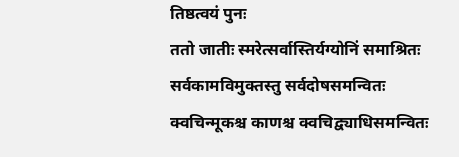तिष्ठत्वयं पुनः
ततो जातीः स्मरेत्सर्वास्तिर्यग्योनिं समाश्रितः
सर्वकामविमुक्तस्तु सर्वदोषसमन्वितः
क्वचिन्मूकश्च काणश्च क्वचिद्व्याधिसमन्वितः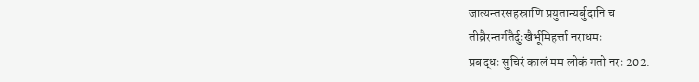जात्यन्तरसहस्राणि प्रयुतान्यर्बुदानि च
तीव्रैरन्तर्गतैर्दुःखैर्भूमिहर्त्ता नराधमः
प्रबद्धः सुचिरं कालं मम लोकं गतो नरः 202.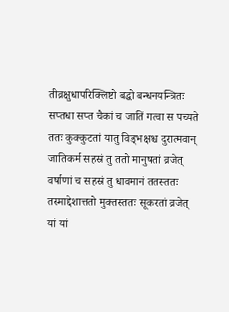तीव्रक्षुधापरिक्लिष्टो बद्धो बन्धनयन्त्रितः
सप्तधा सप्त चैकां च जातिं गत्वा स पच्यते
ततः कुक्कुटतां यातु विड्भक्षश्च दुरात्मवान्
जातिकर्म सहस्रं तु ततो मानुषतां व्रजेत्
वर्षाणां च सहस्रं तु धावमानं ततस्ततः
तस्माद्देशात्ततो मुक्तस्ततः सूकरतां व्रजेत्
यां यां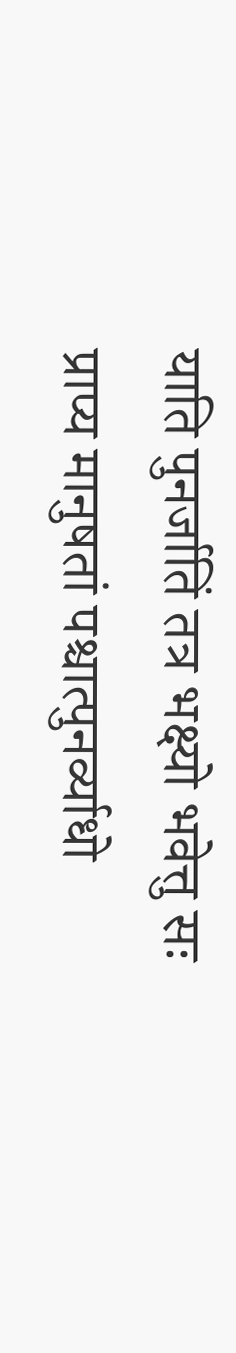याति पुनर्जातिं तत्र भक्ष्यो भवेत्तु सः
प्राप्य मानुषतां पश्चात्पुनर्व्याधो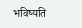भविष्यति